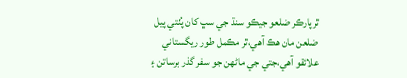ٿرپارڪر ضلعو جيڪو سنڌ جي سڀ کان پُٺتي پيل ضلعن مان هڪ آهي،ٿر مڪمل طور ريگستاني علائقو آهي،جتي جي ماڻهن جو سفر گذر برساتن ۽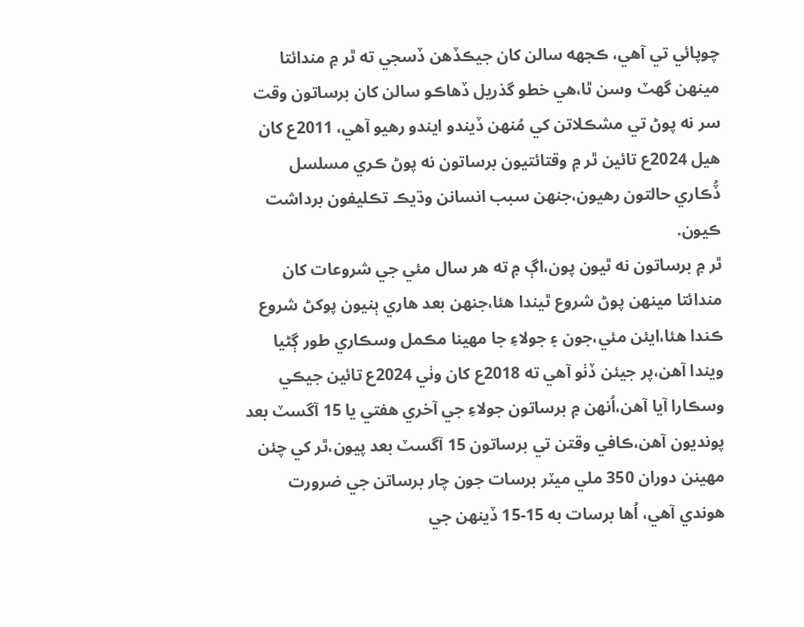چوپائي تي آهي، ڪجھه سالن کان جيڪڏهن ڏسجي ته ٿر ۾ مندائتا مينهن گهٽ وسن ٿا،هي خطو گذريل ڏهاڪو سالن کان برساتون وقت سر نه پوڻ تي مشڪلاتن کي مُنهن ڏيندو ايندو رهيو آهي، 2011ع کان هيل 2024ع تائين ٿر ۾ وقتائتيون برساتون نه پوڻ ڪري مسلسل ڏُڪاري حالتون رهيون،جنهن سبب انسانن وڌيڪ تڪليفون برداشت ڪيون.
ٿر ۾ برساتون نه ٿيون پون،اڳ ۾ ته هر سال مئي جي شروعات کان مندائتا مينهن پوڻ شروع ٿيندا هئا،جنهن بعد هاري ٻنيون پوکڻ شروع ڪندا هئا،ايئن مئي،جون ۽ جولاءِ جا مهينا مڪمل وسڪاري طور ڳڻيا ويندا آهن،پر جيئن ڏٺو آهي ته 2018ع کان وٺي 2024ع تائين جيڪي وسڪارا آيا آهن،اُنهن ۾ برساتون جولاءِ جي آخري هفتي يا 15 آگسٽ بعد پونديون آهن،ڪافي وقتن تي برساتون 15 آگسٽ بعد پيون،ٿر کي چئن مهينن دوران 350 ملي ميٽر برسات جون چار برساتن جي ضرورت هوندي آهي، اُها برسات به 15-15 ڏينهن جي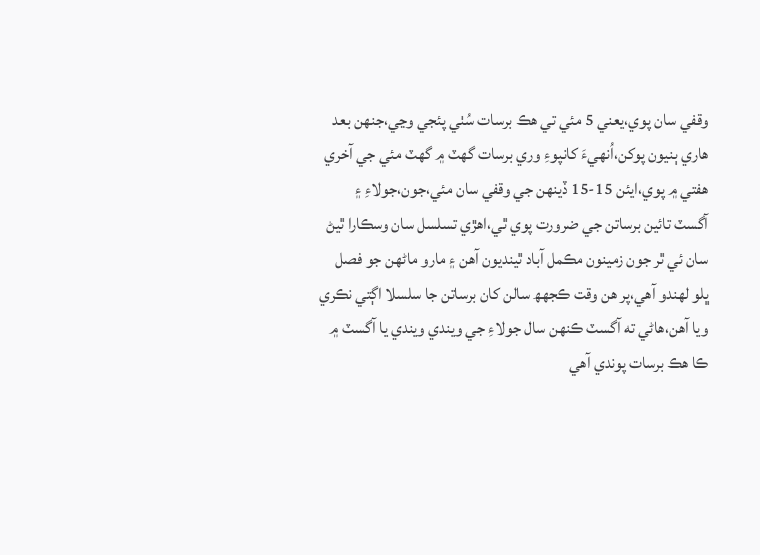وقفي سان پوي،يعني 5 مئي تي هڪ برسات سُٺي پئجي وڃي،جنهن بعد هاري ٻنيون پوکن،اُنهيءَ کانپوءِ وري برسات گهٽ ۾ گهٽ مئي جي آخري هفتي ۾ پوي،ايئن 15-15 ڏينهن جي وقفي سان مئي،جون،جولاءِ ۽ آگسٽ تائين برساتن جي ضرورت پوي ٿي،اهڙي تسلسل سان وسڪارا ٿيڻ سان ئي ٿر جون زمينون مڪمل آباد ٿينديون آهن ۽ مارو ماڻهن جو فصل ڀلو لهندو آهي،پر هن وقت ڪجهھ سالن کان برساتن جا سلسلا اڳتي نڪري ويا آهن،هاڻي ته آگسٽ ڪنهن سال جولاءِ جي ويندي ويندي يا آگسٽ ۾ ڪا هڪ برسات پوندي آهي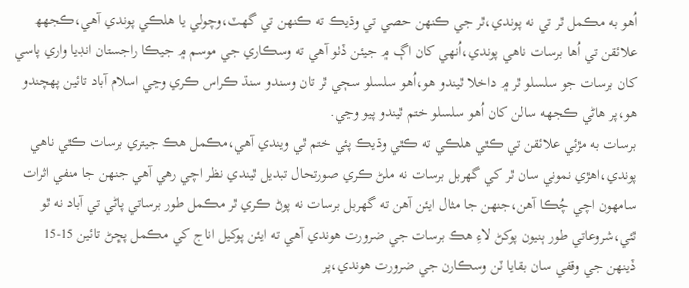اُهو به مڪمل ٿر تي نه پوندي،ٿر جي ڪنهن حصي تي وڌيڪ ته ڪنهن تي گهٽ،وچولي يا هلڪي پوندي آهي،ڪجهھ علائقن تي اُها برسات ناهي پوندي،اُنهي کان اڳ ۾ جيئن ڏٺو آهي ته وسڪاري جي موسم ۾ جيڪا راجستان انڊيا واري پاسي کان برسات جو سلسلو ٿر ۾ داخلا ٿيندو هو،اُهو سلسلو سڄي ٿر تان وسندو سنڌ ڪراس ڪري وڃي اسلام آباد تائين پهچندو هو،پر هاڻي ڪجھه سالن کان اُهو سلسلو ختم ٿيندو پيو وڃي.
برسات به مڙئي علائقن تي ڪٿي هلڪي ته ڪٿي وڌيڪ پئي ختم ٿي ويندي آهي،مڪمل هڪ جيتري برسات ڪٿي ناهي پوندي،اهڙي نموني سان ٿر کي گهربل برسات نه ملڻ ڪري صورتحال تبديل ٿيندي نظر اچي رهي آهي جنهن جا منفي اثرات سامهون اچي چُڪا آهن،جنهن جا مثال ايئن آهن ته گهربل برسات نه پوڻ ڪري ٿر مڪمل طور برساتي پاڻي تي آباد نه ٿو ٿئي،شروعاتي طور ٻنيون پوکڻ لاءِ هڪ برسات جي ضرورت هوندي آهي ته ايئن پوکيل اناج کي مڪمل پڇڻ تائين 15-15 ڏينهن جي وقفي سان بقايا ٽن وسڪارن جي ضرورت هوندي،پر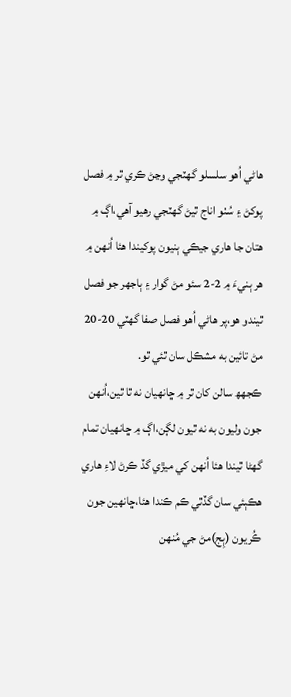هاڻي اُهو سلسلو گهٽجي وڃڻ ڪري ٿر ۾ فصل پوکڻ ۽ سُٺو اناج ٿيڻ گهٽجي رهيو آهي،اڳ ۾ هتان جا هاري جيڪي ٻنيون پوکيندا هئا اُنهن ۾ هر ٻنيءَ ۾ 2-2 سئو مڻ گوار ۽ ٻاجهر جو فصل ٿيندو هو،پر هاڻي اُهو فصل صفا گهٽي 20-20 مڻ تائين به مشڪل سان ٿئي ٿو.
ڪجهھ سالن کان ٿر ۾ ڇانهيان نه ٿا ٿين،اُنهن جون وليون به نه ٿيون لڳن،اڳ ۾ ڇانهيان تمام گهڻا ٿيندا هئا اُنهن کي ميڙي گڏ ڪرڻ لاءِ هاري هڪٻئي سان گڏٿي ڪم ڪندا هئا،ڇانهين جون ڪُريون (ٻِج)مڻ جي مُنهن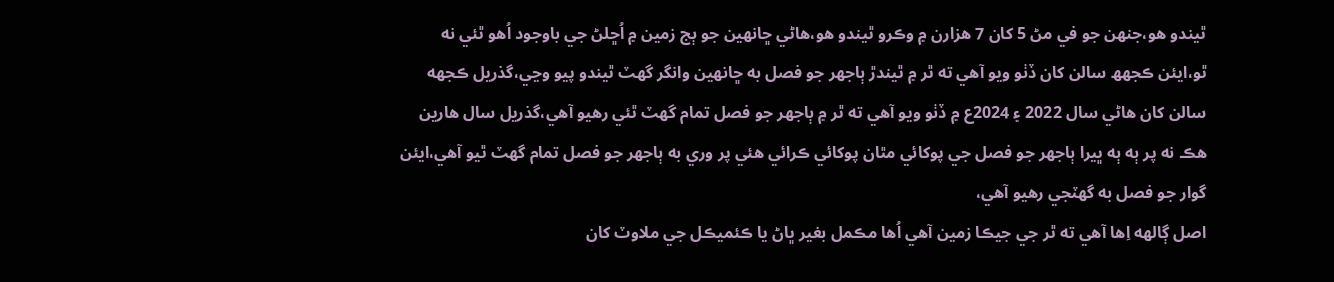ٿيندو هو،جنهن جو في مڻ 5 کان 7 هزارن ۾ وڪرو ٿيندو هو،هاڻي ڇانهين جو ٻج زمين ۾ اُڇلڻ جي باوجود اُهو ٿئي نه ٿو،ايئن ڪجهھ سالن کان ڏٺو ويو آهي ته ٿر ۾ ٿيندڙ ٻاجهر جو فصل به ڇانهين وانگر گهٽ ٿيندو پيو وڃي،گذريل ڪجھه سالن کان هاڻي سال 2022 ۽ 2024ع ۾ ڏٺو ويو آهي ته ٿر ۾ ٻاجهر جو فصل تمام گهٽ ٿئي رهيو آهي،گذريل سال هارين هڪ نه پر ٻه ٻه ڀيرا ٻاجهر جو فصل جي پوکائي مٿان پوکائي ڪرائي هئي پر وري به ٻاجهر جو فصل تمام گهٽ ٿيو آهي،ايئن گوار جو فصل به گهٽجي رهيو آهي،
اصل ڳالھه اِها آهي ته ٿر جي جيڪا زمين آهي اُها مڪمل بغير ڀاڻ يا ڪئميڪل جي ملاوٽ کان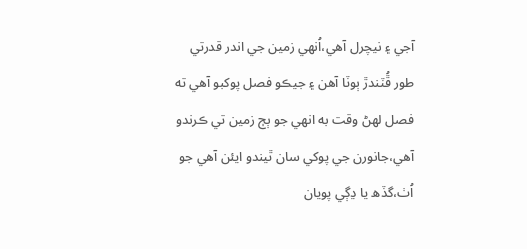آجي ۽ نيچرل آهي،اُنهي زمين جي اندر قدرتي طور ڦُٽندڙ ٻوٽا آهن ۽ جيڪو فصل پوکبو آهي ته فصل لهڻ وقت به انهي جو ٻڄ زمين تي ڪرندو آهي،جانورن جي پوکي سان ٿيندو ايئن آهي جو اُٺ،گڏھ يا ڍڳي پويان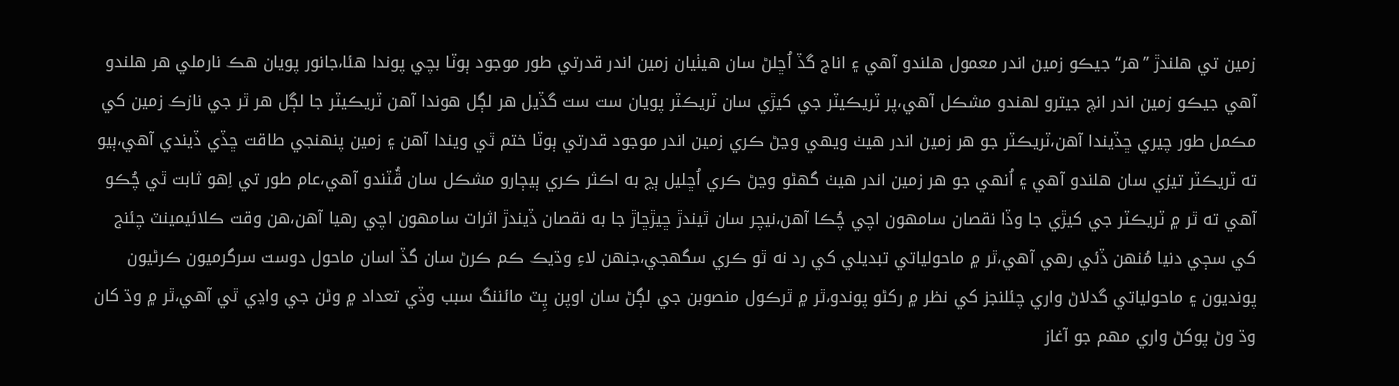زمين تي هلندڙ ”هر“ جيڪو زمين اندر معمول هلندو آهي ۽ اناج گڏ اُڇلڻ سان هيٺيان زمين اندر قدرتي طور موجود ٻوٽا بچي پوندا هئا،جانور پويان هڪ نارملي هر هلندو آهي جيڪو زمين اندر انچ جيترو لهندو مشڪل آهي،پر ٽريڪيٽر جي کيڙي سان ٽريڪٽر پويان ست ست گڏيل هر لڳل هوندا آهن ٽريڪيٽر جا لڳل هر ٿر جي نازڪ زمين کي مڪمل طور چيري ڇڏيندا آهن،ٽريڪٽر جو هر زمين اندر هيٺ ويهي وڃڻ ڪري زمين اندر موجود قدرتي ٻوٽا ختم ٿي ويندا آهن ۽ زمين پنهنجي طاقت ڇڏي ڏيندي آهي،ٻيو ته ٽريڪٽر تيزي سان هلندو آهي ۽ اُنهي جو هر زمين اندر هيٺ گهڻو وڃڻ ڪري اُڇليل ٻڃ به اڪثر ڪري ٻيڄارو مشڪل سان ڦُٽندو آهي،عام طور تي اِهو ثابت ٿي چُڪو آهي ته ٿر ۾ ٽريڪٽر جي کيڙي جا وڏا نقصان سامهون اچي چُڪا آهن،نيچر سان ٿيندڙ ڇيڙڇاڙ جا به نقصان ڏيندڙ اثرات سامهون اچي رهيا آهن،هن وقت ڪلائيمينٽ چئنج کي سڄي دنيا مُنهن ڏئي رهي آهي،ٿر ۾ ماحولياتي تبديلي کي رد نه ٿو ڪري سگهجي،جنهن لاءِ وڌيڪ ڪم ڪرڻ سان گڏ اسان ماحول دوست سرگرميون ڪرڻيون پونديون ۽ ماحولياتي گدلاڻ واري چئلنجز کي نظر ۾ رکڻو پوندو،ٿر ۾ ٿرڪول منصوبن جي لڳڻ سان اوپن پِٽ مائننگ سبب وڏي تعداد ۾ وڻن جي واڍي ٿي آهي،ٿر ۾ وڌ کان وڌ وڻ پوکڻ واري مهم جو آغاز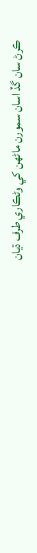ڪرڻ سان گڏ اسان سمورن ماڻهن کي وڻڪاري طرف ڌيان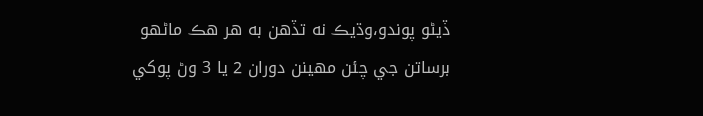ڏيڻو پوندو،وڌيڪ نه تڏهن به هر هڪ ماڻهو برساتن جي چئن مهينن دوران 2 يا 3 وڻ پوکي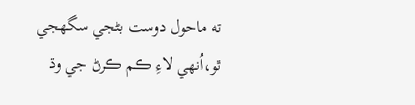ته ماحول دوست بڻجي سگهجي ٿو،اُنهي لاءِ ڪم ڪرڻ جي وڌ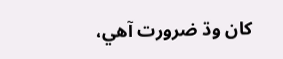کان وڌ ضرورت آهي،